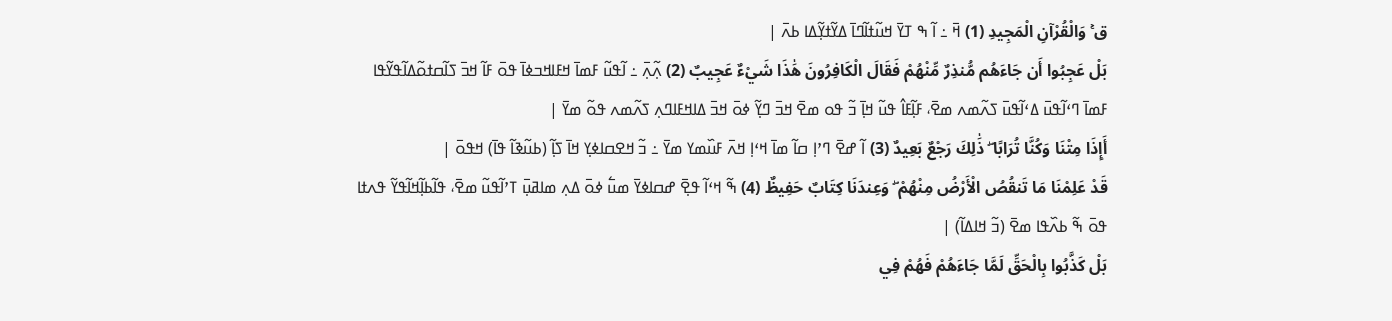ق ۚ وَالْقُرْآنِ الْمَجِيدِ (1) ߞ߫ ߸ ߊ߬ ߒ ߠߌ߫ ߞߎ߬ߙߊ߬ߣߊ߫ ߡߌ߬ߙߌ߲߬ߡߊ ߕߍ߫ |
بَلْ عَجِبُوا أَن جَاءَهُم مُّنذِرٌ مِّنْهُمْ فَقَالَ الْكَافِرُونَ هَٰذَا شَيْءٌ عَجِيبٌ (2) ߍ߲߬ߍ߲߫ ߸ ߊ߬ߟߎ߬ ߓߘߊ߫ ߞߓߊߞߏߦߊ߫ ߟߋ߫ ߓߊ߬ ߞߏ߫ ߖߊ߬ߛߙߋ߬ߡߊ߬ߟߌ߬ߟߊ ߓߘߊ߫ ߣߵߊ߬ߟߎ߫ ߡߵߊ߬ߟߎ߫ ߖߍ߬ߘߍ ߘߐ߫، ߓߊ߲߬ߓߊ߮ ߟߎ߬ ߞߊ߲߫ ߏ߬ ߟߋ ߘߐ߫ ߞߏ߫ ߣߌ߲߬ ߦߋ߫ ߞߏ߫ ߡߊߞߓߊߣߍ߲ ߖߍ߬ߘߍ ߟߋ߬ ߘߌ߫ |
أَإِذَا مِتْنَا وَكُنَّا تُرَابًا ۖ ذَٰلِكَ رَجْعٌ بَعِيدٌ (3) ߊ߬ ߝߐ߫ ߣߴߊ߲ ߛߊ߬ ߘߊ߫ ߞߵߊ߲ ߞߍ߫ ߓߎ߰ߘߌ ߘߌ߫ ߸ ߏ߬ ߞߐߛߊߦߌ߲ ߞߊ߫ ߖߊ߲߬ (ߕߎ߬ߢߊ߬ ߟߊ߫) ߞߟߋ߫ |
قَدْ عَلِمْنَا مَا تَنقُصُ الْأَرْضُ مِنْهُمْ ۖ وَعِندَنَا كِتَابٌ حَفِيظٌ (4) ߒ߬ ߞߵߊ߬ ߟߐ߲߫ ߝߛߊߦߌ߫ ߘߎ߱ ߦߋ߫ ߡߍ߲ ߘߊߥߎ߲߫ ߠߴߊ߬ߟߎ߬ ߘߐ߫، ߟߊ߬ߕߊ߲߬ߞߊ߬ߟߌ߬ ߟߍߙߊ ߟߋ߫ ߒ߬ ߕߍ߰ߟߊ ߘߐ߫ (ߏ߬ ߞߊߡߊ߬) |
بَلْ كَذَّبُوا بِالْحَقِّ لَمَّا جَاءَهُمْ فَهُمْ فِي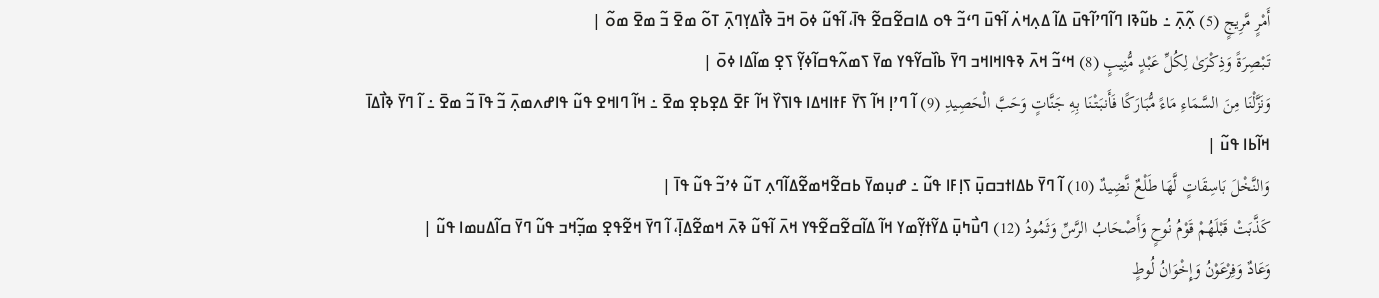أَمْرٍ مَّرِيجٍ (5) ߍ߲߬ߍ߲߫ ߸ ߕߎ߬ߢߊ ߣߊ߬ߣߴߊ߬ߟߎ߫ ߡߊ߬ ߡߍ߲ߞߍ߭ ߊ߬ߟߎ߫ ߣߵߏ߬ ߟߋ ߡߊߛߐ߬ߛߐ߬ ߟߊ߫، ߊ߬ߟߎ߬ ߦߋ߫ ߞߏ߫ ߢߊ߯ߡߌ߲ߣߍ߲߫ ߠߋ߬ ߘߐ߫ ߏ߬ ߘߐ߫ ߘߋ߬ |
تَبْصِرَةً وَذِكْرَىٰ لِكُلِّ عَبْدٍ مُّنِيبٍ (8) ߞߵߏ߬ ߞߍ߫ ߢߟߊߞߊߞߏ ߣߌ߫ ߕߊ߰ߛߌ߬ߟߌ ߘߌ߫ ߖߘߍ߬ߟߛߊ߬ߦߌ߲߬ ߖߐ߲ ߘߊ߬ߡߊ ߦߋ߫ |
وَنَزَّلْنَا مِنَ السَّمَاءِ مَاءً مُّبَارَكًا فَأَنبَتْنَا بِهِ جَنَّاتٍ وَحَبَّ الْحَصِيدِ (9) ߊ߬ ߣߴߊ߲ ߞߊ߬ ߖߌ߫ ߓߙߊߞߡߊ ߟߊߖߌ߰ ߞߊ߬ ߓߐ߫ ߡߐ߲ߕߐ߲ ߘߐ߫ ߸ ߞߊ߬ ߣߊߞߐ ߟߎ߬ ߟߊߝߍߘߍ߲߫ ߏ߬ ߟߊ߫ ߏ߬ ߘߐ߫ ߸ ߊ߬ ߣߌ߫ ߢߊ߯ߡߊ߫ ߞߊ߬ߕߊ ߟߎ߬ |
وَالنَّخْلَ بَاسِقَاتٍ لَّهَا طَلْعٌ نَّضِيدٌ (10) ߊ߬ ߣߌ߫ ߕߡߊߙߏߛߎ߲߫ ߖߊ߲ߓߊ ߟߎ߬ ߸ ߝߎ߲ߘߌ߫ ߕߛߐ߬ߞߘߐ߬ߡߊ߬ߣߍ߲ ߠߎ߬ ߦߴߏ߬ ߟߎ߬ ߟߊ߫ |
كَذَّبَتْ قَبْلَهُمْ قَوْمُ نُوحٍ وَأَصْحَابُ الرَّسِّ وَثَمُودُ (12) ߣߎ߯ߤߎ߲߫ ߡߌ߬ߙߌ߲߬ߘߌ ߞߊ߬ ߡߊ߬ߛߐ߬ߛߐ߬ߟߌ ߞߍ߫ ߊ߬ߟߎ߬ ߢߍ߫ ߞߘߐ߬ߡߊ߲߫، ߊ߬ ߣߌ߫ ߞߐ߬ߟߐ߲ ߘߏ߲߬ߞߏ ߟߎ߬ ߣߌ߫ ߛߊ߬ߡߎߘߊ ߟߎ߬ |
وَعَادٌ وَفِرْعَوْنُ وَإِخْوَانُ لُوطٍ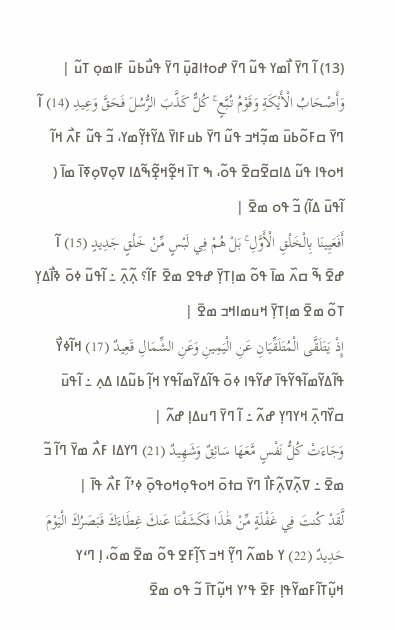(13) ߊ߬ ߣߌ߫ ߊ߯ߘߌ ߟߎ߬ ߣߌ߫ ߝߋߙߊߥߎ߲߫ ߣߌ߫ ߟߎ߯ߕߎ߫ ߓߊߘߋ߲ ߠߎ߬ |
وَأَصْحَابُ الْأَيْكَةِ وَقَوْمُ تُبَّعٍ ۚ كُلٌّ كَذَّبَ الرُّسُلَ فَحَقَّ وَعِيدِ (14) ߊ߬ ߣߌ߫ ߛߓߋ߬ߕߎ߫ ߘߏ߲߬ߞߏ ߟߎ߬ ߣߌ߫ ߕߎߓߊߌ߫ ߡߌ߬ߙߌ߲߬ߘߌ، ߏ߬ ߟߎ߬ ߓߍ߯ ߞߊ߬ ߞߋߟߊ ߟߎ߬ ߡߊߛߐ߬ߛߐ߫ ߟߋ߬، ߒ ߠߊ߫ ߞߐ߲߬ߞߐ߲߬ߒ߬ߡߊ ߜߋ߲ߜߋ߲ߧߊ߫ ߘߊ߫ ( ߊ߬ߟߎ߫ ߡߊ߬) ߏ߬ ߟߋ ߘߐ߫ |
أَفَعَيِينَا بِالْخَلْقِ الْأَوَّلِ ۚ بَلْ هُمْ فِي لَبْسٍ مِّنْ خَلْقٍ جَدِيدٍ (15) ߊ߬ ߝߐ߫ ߒ߬ ߛߍ߰ ߘߊ߫ ߟߋ߬ ߘߊ߲ߠߌ߲߫ ߝߟߐ ߘߐ߫ ߓߊ߬؟ ߍ߲߬ߍ߲߫ ߸ ߊ߬ߟߎ߬ ߦߋ߫ ߢߊ߯ߡߌ߲ ߠߋ߬ ߘߐ߫ ߘߊ߲ߠߌ߲߫ ߞߎߘߊߞߏ ߘߐ߫ |
إِذْ يَتَلَقَّى الْمُتَلَقِّيَانِ عَنِ الْيَمِينِ وَعَنِ الشِّمَالِ قَعِيدٌ (17) ߞߊ߬ߦߌ߯ ߟߊ߬ߡߌ߬ߘߊ߬ߟߌ߬ߟߊ߫ ߝߌ߬ߟߊ ߦߋ߫ ߟߊ߬ߡߌ߬ߘߊ߬ߟߌ ߞߊ߲߬ ߕߎ߬ߡߊ ߡߍ߲ ߸ ߊ߬ߟߎ߫ ߛߌ߰ߣߍ߲߫ ߞߌߣߌ߲ ߝߍ߬ ߸ ߊ߬ ߣߌ߫ ߣߎߡߊ߲ ߝߍ߬ |
وَجَاءَتْ كُلُّ نَفْسٍ مَّعَهَا سَائِقٌ وَشَهِيدٌ (21) ߣߌߡߊ ߓߍ߯ ߘߌ߫ ߣߊ߬ ߏ߬ ߘߐ߫ ߸ ߜߍ߲߬ߜߍ߲߬ߓߊ߯ ߣߌ߫ ߛߙߋ߫ ߞߋߟߋ߲ߞߋߟߋ߲߫ ߦߴߊ߬ ߓߍ߯ ߟߊ߫ |
لَّقَدْ كُنتَ فِي غَفْلَةٍ مِّنْ هَٰذَا فَكَشَفْنَا عَنكَ غِطَاءَكَ فَبَصَرُكَ الْيَوْمَ حَدِيدٌ (22) ߌ ߕߘߍ߬ ߣߌ߲߬ ߞߏ ߖߊ߲߬ߓߐ ߟߋ߬ ߘߐ߫ ߘߋ߬، ߊ߲ ߣߵߌ ߞߎ߲߬ߠߊ߬ߓߘߌ߬ߟߊ߲ ߓߐ߫ ߟߴߌ ߞߎ߲߬ߠߊ߫ ߏ߬ ߟߋ ߘߐ߫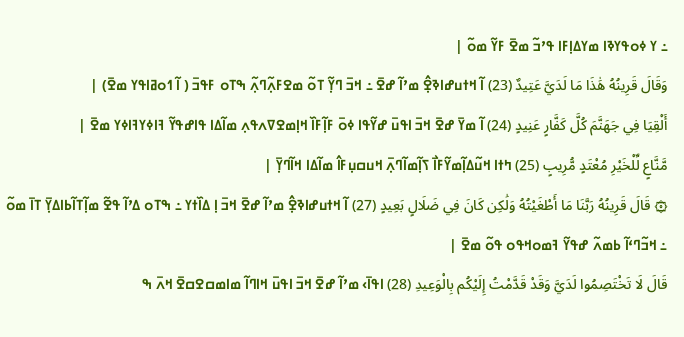߸ ߌ ߦߋߟߌߢߊ ߘߌߡߊ߲ߓߊ ߟߴߏ߬ ߘߐ߫ ߓߌ߬ ߘߋ߬ |
وَقَالَ قَرِينُهُ هَٰذَا مَا لَدَيَّ عَتِيدٌ (23) ߊ߬ ߞߙߎߝߊߢߐ߲߮ ߘߴߊ߬ ߝߐ߫ ߸ ߞߏ߫ ߣߌ߲߬ ߠߋ߬ ߘߐߓߍ߲߬ߣߍ߲߬ ߒߠߋ ߓߟߏ߫ ( ߊ߬ ߗߋߥߊߟߌ ߘߐ߫) |
أَلْقِيَا فِي جَهَنَّمَ كُلَّ كَفَّارٍ عَنِيدٍ (24) ߊ߬ ߘߌ߫ ߝߐ߫ ߞߏ߫ ߊߟߎ߫ ߝߌ߬ߟߊ ߦߋ߫ ߓߊ߲߬ߓߊ߰ ߞߊ߲ߘߐߜߍߟߍ߲ ߘߊ߬ߡߊ ߟߊߝߟߌ߬ ߔߊߦߌߔߊߦߌ ߘߐ߫ |
مَّنَّاعٍ لِّلْخَيْرِ مُعْتَدٍ مُّرِيبٍ (25) ߤߙߊ ߞߎ߬ߡߊ߲߬ߘߌ߬ߓߊ߯ ߖߊ߲߬ߘߊ߬ߣߍ߲߫ ߞߎߛߎ߲ߓߊ߮ ߘߊ߬ߡߊ ߞߊ߬ߣߌ߲߫ |
۞ قَالَ قَرِينُهُ رَبَّنَا مَا أَطْغَيْتُهُ وَلَٰكِن كَانَ فِي ضَلَالٍ بَعِيدٍ (27) ߊ߬ ߞߙߎߝߊߢߐ߲߮ ߘߴߊ߬ ߝߐ߫ ߞߏ߫ ߊ߲ ߡߊ߰ߙߌ ߸ ߒߠߋ ߡߴߊ߬ ߟߐ߬ ߘߊ߲߬ߠߊ߬ߕߊߡߌ߲߫ ߠߊ߫ ߘߋ߬ ߸ ߞߏ߬ߣߵߊ߬ ߕߘߍ߬ ߝߟߌ߬ ߔߘߋߞߟߋ ߟߋ߬ ߘߐ߫ |
قَالَ لَا تَخْتَصِمُوا لَدَيَّ وَقَدْ قَدَّمْتُ إِلَيْكُم بِالْوَعِيدِ (28) ߊߟߊ߫› ߘߴߊ߬ ߝߐ߫ ߞߏ߫ ߊߟߎ߫ ߞߊߣߊ߬ ߘߊߘߛߐߛߐ߫ ߞߍ߫ ߒ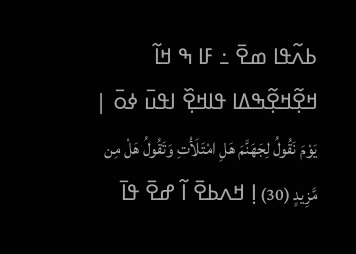ߕߍ߬ߟߊ ߘߐ߫ ߸ ߓߊ ߒ ߞߊ߬ ߞߐ߲߬ߞߐ߲߬ߒߡߊ ߟߊߞߐ߲߰ ߊߟߎ߫ ߦߋ߫ |
يَوْمَ نَقُولُ لِجَهَنَّمَ هَلِ امْتَلَأْتِ وَتَقُولُ هَلْ مِن مَّزِيدٍ (30) ߊ߲ ߞߍߕߐ߫ ߊ߬ ߝߐ߫ ߟߊ߫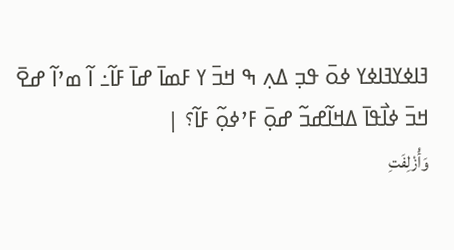ߔߊߦߌߔߊߦߌ ߦߋ߫ ߟߏ߲ ߡߍ߲ ߒ ߞߏ߫ ߌ ߓߘߊ߫ ߝߊ߫ ߓߊ߬߸ ߊ߬ ߘߴߊ߬ ߝߐ߫ ߞߏ߫ ߦߊ߯ߟߊ߫ ߡߞߊ߬ߝߏ߬ ߝߋ߲߫ ߓߴߦߋ߲߬ ߓߊ߬؟ |
وَأُزْلِفَتِ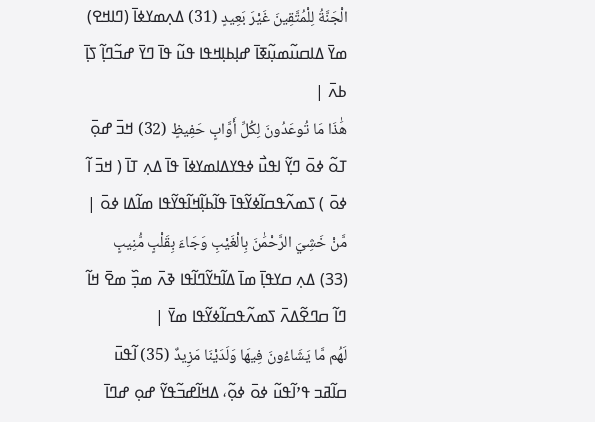الْجَنَّةُ لِلْمُتَّقِينَ غَيْرَ بَعِيدٍ (31) ߡߍ߲ߘߌߦߊ߫ (ߣߊߞߐ) ߘߌ߫ ߡߊߛߎ߬ߘߎ߲߬ߧߊ߫ ߝߊ߲ߕߊ߲ߞߟߊ ߟߎ߬ ߟߊ߫ ߣߌ߫ ߝߏ߬ߣߊ߲߬ ߖߊ߲߫ ߕߍ߫ |
هَٰذَا مَا تُوعَدُونَ لِكُلِّ أَوَّابٍ حَفِيظٍ (32) ߞߏ߫ ߝߋ߲߫ ߠߋ߬ ߦߋ߫ ߣߌ߲߬ ߊߟߎ߯ ߦߟߌߡߊߘߌߦߊ߫ ߟߊ߫ ߡߍ߲ ߠߊ߫ ( ߞߏ߫ ߊ߬ ߦߋ߫ ) ߖߘߍ߬ߟߛߊ߬ߦߌ߬ߟߊ߫ ߟߊ߬ߕߊ߲߬ߞߊ߬ߟߌ߬ߟߊ ߘߊ߬ߡߊ ߦߋ߫ |
مَّنْ خَشِيَ الرَّحْمَٰنَ بِالْغَيْبِ وَجَاءَ بِقَلْبٍ مُّنِيبٍ (33) ߡߍ߲ ߛߌߟߊ߲߫ ߘߊ߫ ߡߊ߬ߤߌ߬ߣߊ߬ߟߊ ߢߍ߫ ߘߏ߲߰ ߘߐ߫ ߞߊ߬ ߣߊ߬ ߛߣߐ߬ߡߍ߫ ߖߘߍ߬ߟߛߊ߬ߦߌ߬ߟߊ ߘߌ߫ |
لَهُم مَّا يَشَاءُونَ فِيهَا وَلَدَيْنَا مَزِيدٌ (35) ߊ߬ߟߎ߫ ߛߊ߬ߥߏ ߟߴߊ߬ߟߎ߬ ߦߋ߫ ߦߋ߲߬، ߡߞߊ߬ߝߏ߬ߟߌ߬ ߝߋ߲ ߝߣߊ߫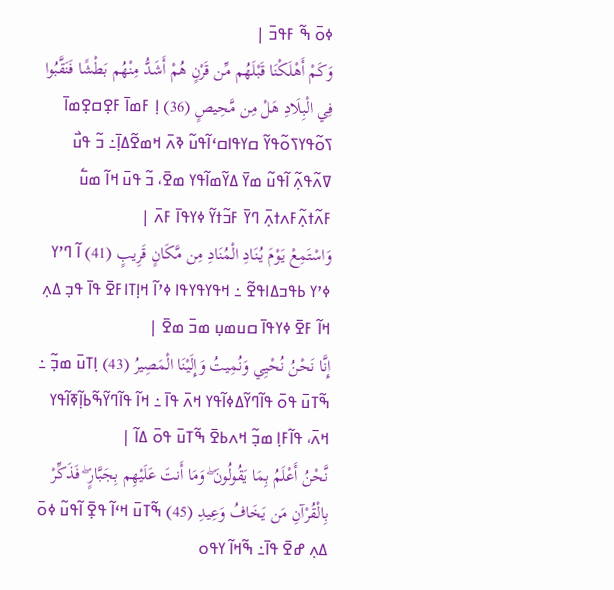ߦߋ߫ ߒ߬ ߓߟߏ߫ |
وَكَمْ أَهْلَكْنَا قَبْلَهُم مِّن قَرْنٍ هُمْ أَشَدُّ مِنْهُم بَطْشًا فَنَقَّبُوا فِي الْبِلَادِ هَلْ مِن مَّحِيصٍ (36) ߊ߲ ߓߘߊ߫ ߓߐ߲ߛߐ߲ߘߊ߫ ߖߋ߬ߟߌߖߋ߬ߟߌ߬ ߛߌߟߊߛߵߊ߬ߟߎ߬ ߢߍ߫ ߞߘߐ߬ߡߊ߲߫߸ ߏ߬ ߟߎ߯ ߜߍ߬ߟߍ߲߬ ߊ߬ߟߎ߬ ߘߌ߫ ߡߌ߬ߘߊ߬ߟߌ ߘߐ߫، ߏ߬ ߟߎ߫ ߞߊ߬ ߘߎ߱ ߓߍ߬ߙߍ߲߬ߓߍߙߍ߲߫ ߣߌ߫ ߓߏ߬ߙߌ߬ ߦߌߟߊ߫ ߓߍ߫ |
وَاسْتَمِعْ يَوْمَ يُنَادِ الْمُنَادِ مِن مَّكَانٍ قَرِيبٍ (41) ߊ߬ ߣߴߌ ߦߴߌ ߕߟߏߡߊߟߐ߬ ߸ ߞߟߌߟߌߟߊ ߦߴߊ߬ ߞߊ߲ߠߊߓߐ߫ ߟߊ߫ ߟߏ߲ ߡߍ߲ ߞߊ߬ ߓߐ߫ ߦߌߟߊ߫ ߛߎߘߎ߲ ߘߏ߫ ߘߐ߫ |
إِنَّا نَحْنُ نُحْيِي وَنُمِيتُ وَإِلَيْنَا الْمَصِيرُ (43) ߊ߲ߠߎ߫ ߘߏ߲߬ ߸ ߒ߬ߠߎ߫ ߟߋ߫ ߟߊ߬ߣߌ߬ߡߦߊ߬ߟߌ ߞߍ߫ ߟߊ߫ ߸ ߞߊ߬ ߟߊ߬ߣߌ߬ߒ߬ߕߊ߲߬ߧߊ߬ߟߌ ߞߍ߫، ߟߊ߬ߓߊ߲ ߘߏ߲߬ ߞߍߕߐ߫ ߒ߬ߠߎ߫ ߟߋ߫ ߡߊ߬ |
نَّحْنُ أَعْلَمُ بِمَا يَقُولُونَ ۖ وَمَا أَنتَ عَلَيْهِم بِجَبَّارٍ ۖ فَذَكِّرْ بِالْقُرْآنِ مَن يَخَافُ وَعِيدِ (45) ߒ߬ߠߎ߫ ߞߵߊ߬ ߟߐ߲߫ ߊ߬ߟߎ߬ ߦߋ߫ ߡߍ߲ ߝߐ߫ ߟߊ߫߸ ߒ߬ߞߊ߬ ߌߟߋ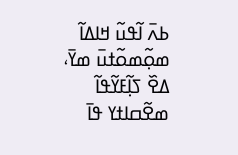ߕߍ߫ ߊ߬ߟߎ߬ ߞߊߡߊ߬ ߘߋ߲߬ߘߋ߬ߙߎ߫ ߘߌ߫، ߡߐ߰ ߖߊ߲߬ߓߌ߬ߟߊ߬ ߘߐ߬ߛߊߙߌ ߟߊ߫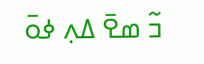ߏ߬ ߘߐ߫ ߡߍ߲ ߦߋ߫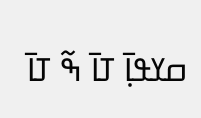ߛߌߟߊ߲߫ ߠߊ߫ ߒ߬ ߠߊ߫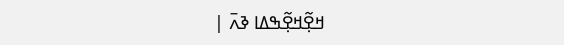ߞߐ߲߬ߞߐ߲߬ߒߡߊ ߢߍ߫ |